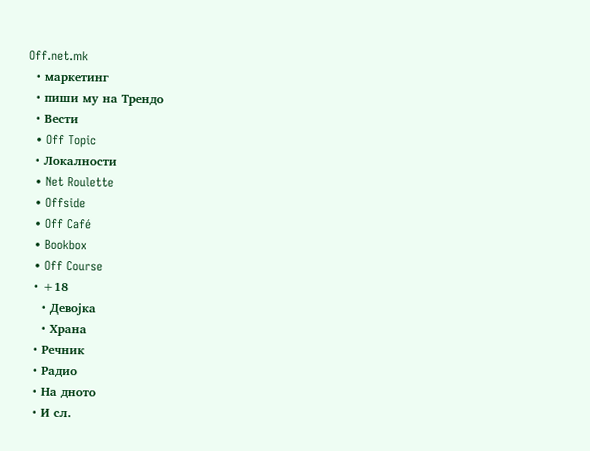Off.net.mk
  • маркетинг
  • пиши му на Трендо
  • Вести
  • Off Topic
  • Локалности
  • Net Roulette
  • Offside
  • Off Café
  • Bookbox
  • Off Course
  • +18
    • Девојка
    • Храна
  • Речник
  • Радио
  • На дното
  • И сл.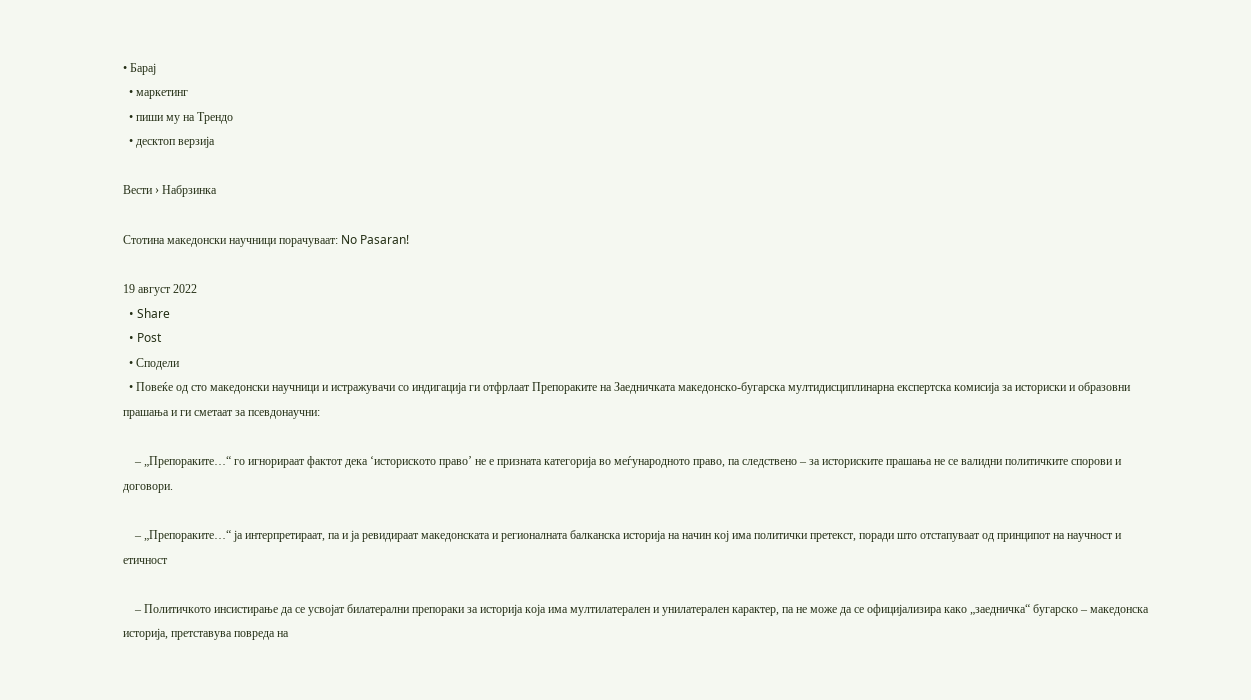• Барај
  • маркетинг
  • пиши му на Трендо
  • десктоп верзија

Вести › Набрзинка

Стотина македонски научници порачуваат: No Pasaran!

19 август 2022
  • Share
  • Post
  • Сподели
  • Повеќе од сто македонски научници и истражувачи со индигација ги отфрлаат Препораките на Заедничката македонско-бугарска мултидисциплинарна експертска комисија за историски и образовни прашања и ги сметаат за псевдонаучни:

    – „Препораките…“ го игнорираат фактот дека ‘историското право’ не е призната категорија во меѓународното право, па следствено – за историските прашања не се валидни политичките спорови и договори.

    – „Препораките…“ ја интерпретираат, па и ја ревидираат македонската и регионалната балканска историја на начин кој има политички претекст, поради што отстапуваат од принципот на научност и етичност

    – Политичкото инсистирање да се усвојат билатерални препораки за историја која има мултилатерален и унилатерален карактер, па не може да се официјализира како „заедничка“ бугарско – македонска историја, претставува повреда на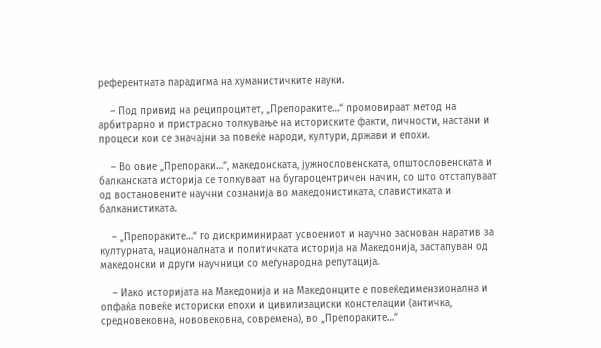референтната парадигма на хуманистичките науки.

    – Под привид на реципроцитет, „Препораките…“ промовираат метод на арбитрарно и пристрасно толкување на историските факти, личности, настани и процеси кои се значајни за повеќе народи, култури, држави и епохи.

    – Во овие „Препораки…“, македонската, јужнословенската, општословенската и балканската историја се толкуваат на бугароцентричен начин, со што отстапуваат од востановените научни сознанија во македонистиката, славистиката и балканистиката.

    – „Препораките…“ го дискриминираат усвоениот и научно заснован наратив за културната, националната и политичката историја на Македонија, застапуван од македонски и други научници со меѓународна репутација.

    – Иако историјата на Македонија и на Македонците е повеќедимензионална и опфаќа повеќе историски епохи и цивилизациски констелации (античка, средновековна, нововековна, современа), во „Препораките…“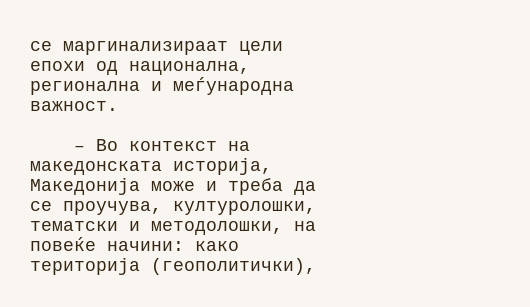се маргинализираат цели епохи од национална, регионална и меѓународна важност.

    – Во контекст на македонската историја, Македонија може и треба да се проучува, културолошки, тематски и методолошки, на повеќе начини: како територија (геополитички),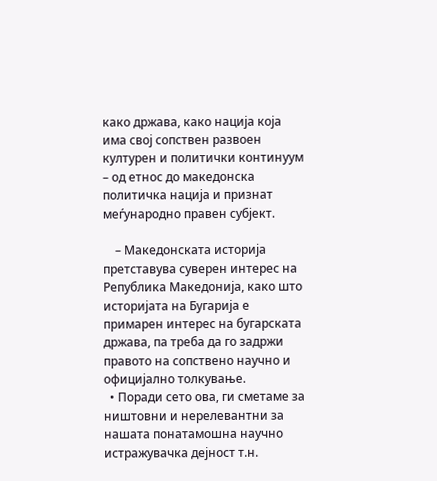како држава, како нација која има свој сопствен развоен културен и политички континуум – од етнос до македонска политичка нација и признат меѓународно правен субјект.

    – Македонската историја претставува суверен интерес на Република Македонија, како што историјата на Бугарија е примарен интерес на бугарската држава, па треба да го задржи правото на сопствено научно и официјално толкување.
  • Поради сето ова, ги сметаме за ништовни и нерелевантни за нашата понатамошна научно истражувачка дејност т.н.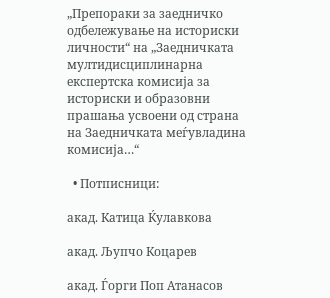„Препораки за заедничко одбележување на историски личности“ на „Заедничката мултидисциплинарна експертска комисија за историски и образовни прашања усвоени од страна на Заедничката меѓувладина комисија…“

  • Потписници:

акад. Катица Ќулавкова

акад. Љупчо Коцарев

акад. Ѓорги Поп Атанасов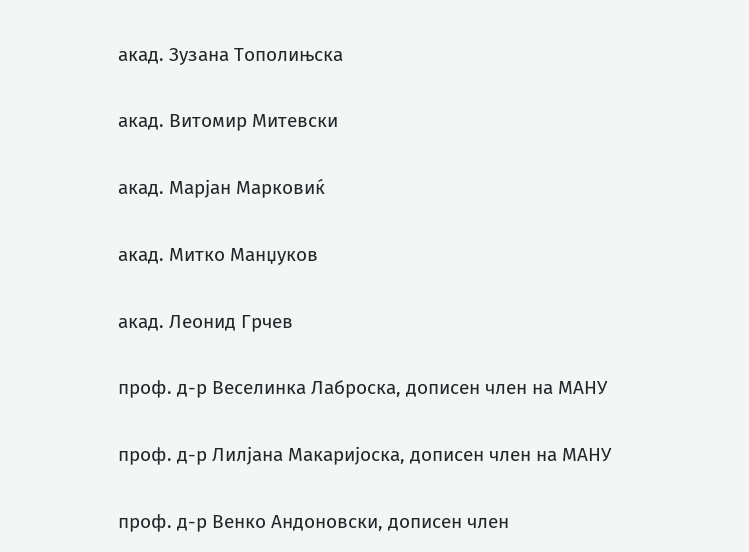акад. Зузана Тополињска

акад. Витомир Митевски

акад. Марјан Марковиќ

акад. Митко Манџуков

акад. Леонид Грчев

проф. д-р Веселинка Лаброска, дописен член на МАНУ

проф. д-р Лилјана Макаријоска, дописен член на МАНУ

проф. д-р Венко Андоновски, дописен член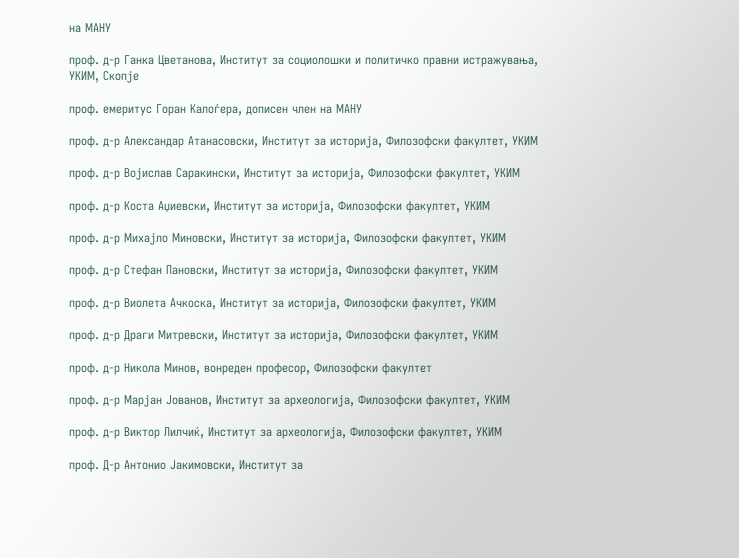на МАНУ

проф. д-р Ганка Цветанова, Институт за социолошки и политичко правни истражувања, УКИМ, Скопје

проф. емеритус Горан Калоѓера, дописен член на МАНУ

проф. д-р Александар Атанасовски, Институт за историја, Филозофски факултет, УКИМ

проф. д-р Војислав Саракински, Институт за историја, Филозофски факултет, УКИМ

проф. д-р Коста Аџиевски, Институт за историја, Филозофски факултет, УКИМ

проф. д-р Михајло Миновски, Институт за историја, Филозофски факултет, УКИМ

проф. д-р Стефан Пановски, Институт за историја, Филозофски факултет, УКИМ

проф. д-р Виолета Ачкоска, Институт за историја, Филозофски факултет, УКИМ

проф. д-р Драги Митревски, Институт за историја, Филозофски факултет, УКИМ

проф. д-р Никола Минов, вонреден професор, Филозофски факултет

проф. д-р Марјан Јованов, Институт за археологија, Филозофски факултет, УКИМ

проф. д-р Виктор Лилчиќ, Институт за археологија, Филозофски факултет, УКИМ

проф. Д-р Антонио Јакимовски, Институт за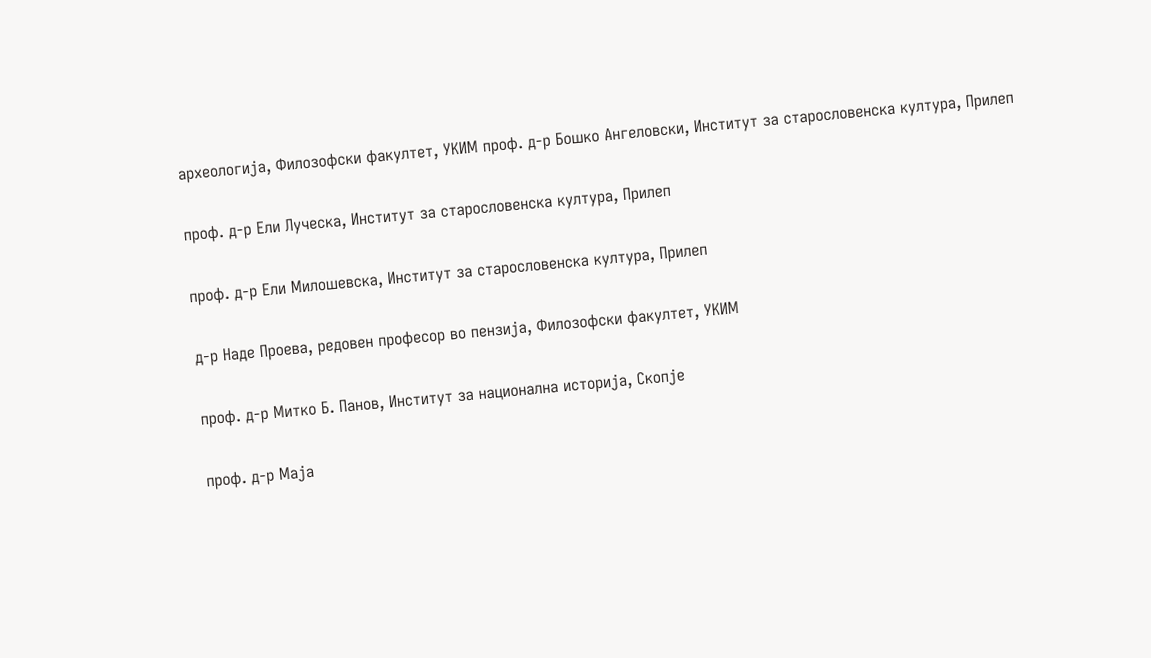археологија, Филозофски факултет, УКИМ проф. д-р Бошко Ангеловски, Институт за старословенска култура, Прилеп

проф. д-р Ели Луческа, Инститyт за старословенска култура, Прилеп

проф. д-р Ели Милошевска, Институт за старословенска култура, Прилеп

д-р Наде Проева, редовен професор во пензија, Филозофски факултет, УКИМ

проф. д-р Митко Б. Панов, Институт за национална историја, Скопје

проф. д-р Маја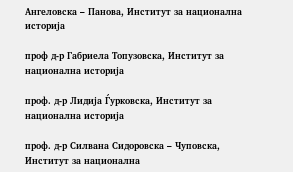Ангеловска – Панова, Институт за национална историја

проф д-р Габриела Топузовска, Институт за национална историја

проф. д-р Лидија Ѓурковска, Институт за национална историја

проф. д-р Силвана Сидоровска – Чуповска, Институт за национална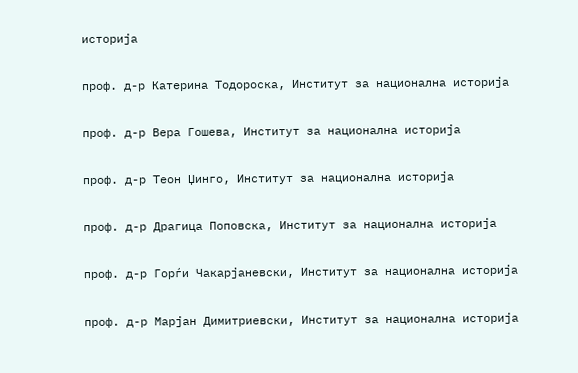историја

проф. д-р Катерина Тодороска, Институт за национална историја

проф. д-р Вера Гошева, Институт за национална историја

проф. д-р Теон Џинго, Институт за национална историја

проф. д-р Драгица Поповска, Институт за национална историја

проф. д-р Горѓи Чакарјаневски, Институт за национална историја

проф. д-р Марјан Димитриевски, Институт за национална историја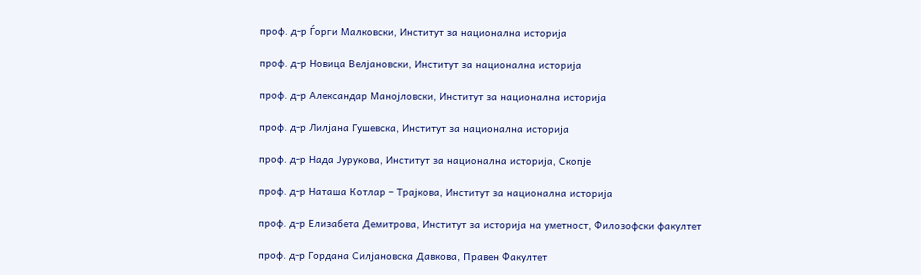проф. д-р Ѓорги Малковски, Институт за национална историја

проф. д-р Новица Велјановски, Институт за национална историја

проф. д-р Александар Манојловски, Институт за национална историја

проф. д-р Лилјана Гушевска, Институт за национална историја

проф. д-р Нада Јурукова, Институт за национална историја, Скопје

проф. д-р Наташа Котлар – Трајкова, Институт за национална историја

проф. д-р Елизабета Демитрова, Институт за историја на уметност, Филозофски факултет

проф. д-р Гордана Силјановска Давкова, Правен Факултет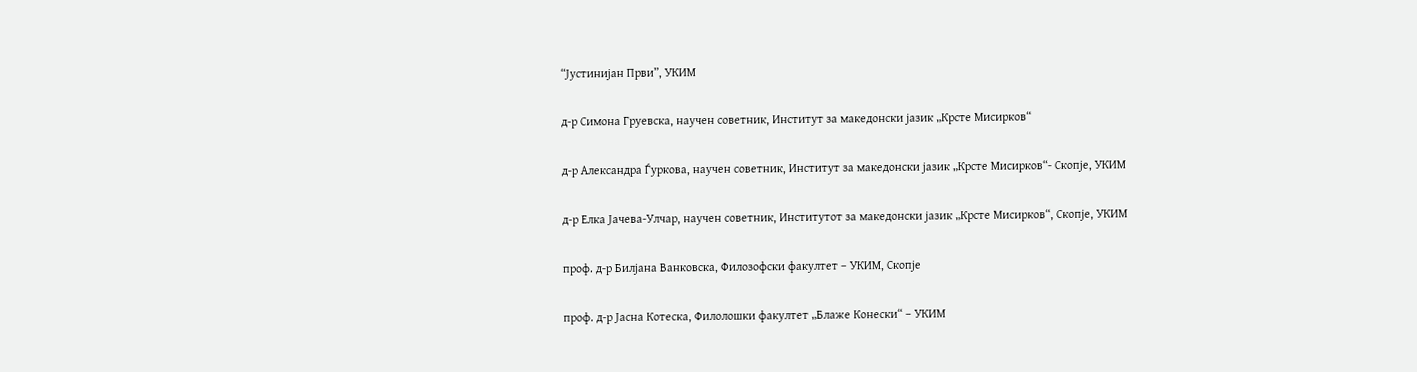“Јустинијан Први”, УКИМ

д-р Симона Груевска, научен советник, Институт за македонски јазик „Крсте Мисирков“

д-р Александра Ѓуркова, научен советник, Институт за македонски јазик „Крсте Мисирков“- Скопје, УКИМ

д-р Елка Јачева-Улчар, научен советник, Институтот за македонски јазик „Крсте Мисирков“, Скопје, УКИМ

проф. д-р Билјана Ванковска, Филозофски факултет – УКИМ, Скопје

проф. д-р Јасна Котеска, Филолошки факултет „Блаже Конески“ – УКИМ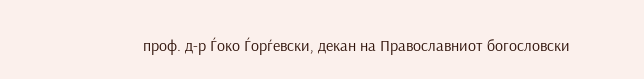проф. д-р Ѓоко Ѓорѓевски, декан на Православниот богословски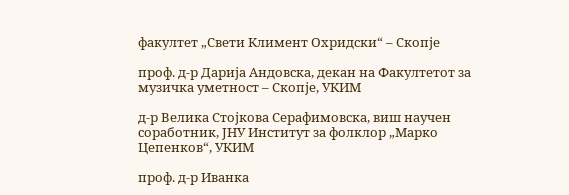факултет „Свети Климент Охридски“ – Скопје

проф. д-р Дарија Андовска, декан на Факултетот за музичка уметност – Скопје, УКИМ

д-р Велика Стојкова Серафимовска, виш научен соработник, ЈНУ Институт за фолклор „Марко Цепенков“, УКИМ

проф. д-р Иванка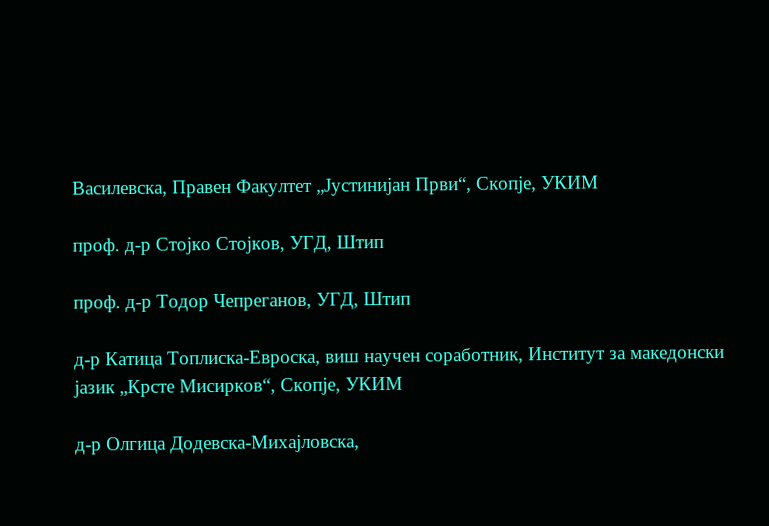Василевска, Правен Факултет „Јустинијан Први“, Скопје, УКИМ

проф. д-р Стојко Стојков, УГД, Штип

проф. д-р Тодор Чепреганов, УГД, Штип

д-р Катица Топлиска-Евроска, виш научен соработник, Институт за македонски јазик „Крсте Мисирков“, Скопје, УКИМ

д-р Олгица Додевска-Михајловска,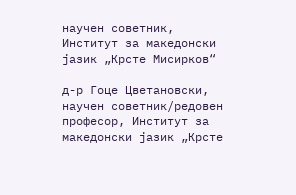научен советник, Институт за македонски јазик „Крсте Мисирков“

д-р Гоце Цветановски, научен советник/редовен професор, Институт за македонски јазик „Крсте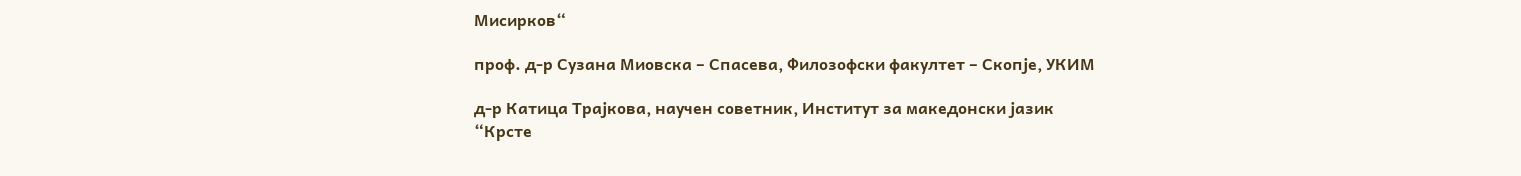Мисирков“

проф. д-р Сузана Миовска – Спасева, Филозофски факултет – Скопје, УКИМ

д-р Катица Трајкова, научен советник, Институт за македонски јазик “Крсте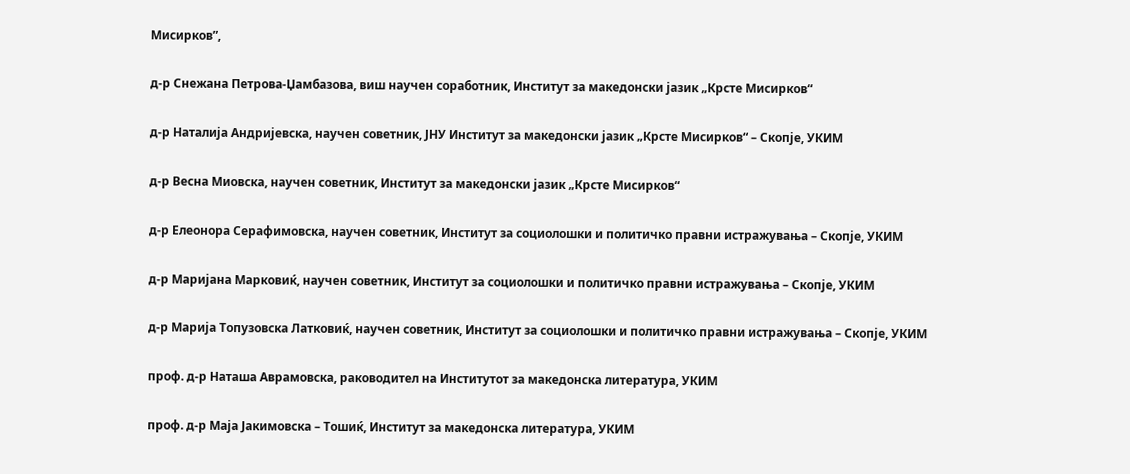Мисирков”,

д-р Снежана Петрова-Џамбазова, виш научен соработник, Институт за македонски јазик „Крсте Мисирков“

д-р Наталија Андријевска, научен советник, ЈНУ Институт за македонски јазик „Крсте Мисирков“ – Скопје, УКИМ

д-р Весна Миовска, научен советник, Институт за македонски јазик „Крсте Мисирков“

д-р Елеонора Серафимовска, научен советник, Институт за социолошки и политичко правни истражувања – Скопје, УКИМ

д-р Маријана Марковиќ, научен советник, Институт за социолошки и политичко правни истражувања – Скопје, УКИМ

д-р Марија Топузовска Латковиќ, научен советник, Институт за социолошки и политичко правни истражувања – Скопје, УКИМ

проф. д-р Наташа Аврамовска, раководител на Институтот за македонска литература, УКИМ

проф. д-р Маја Јакимовска – Тошиќ, Институт за македонска литература, УКИМ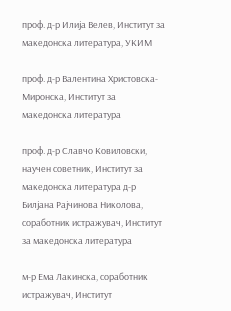проф. д-р Илија Велев, Институт за македонска литература, УКИМ

проф. д-р Валентина Христовска-Миронска, Институт за македонска литература

проф. д-р Славчо Ковиловски, научен советник, Институт за македонска литература д-р Билјана Рајчинова Николова, соработник истражувач, Институт за македонска литература

м-р Ема Лакинска, соработник истражувач, Институт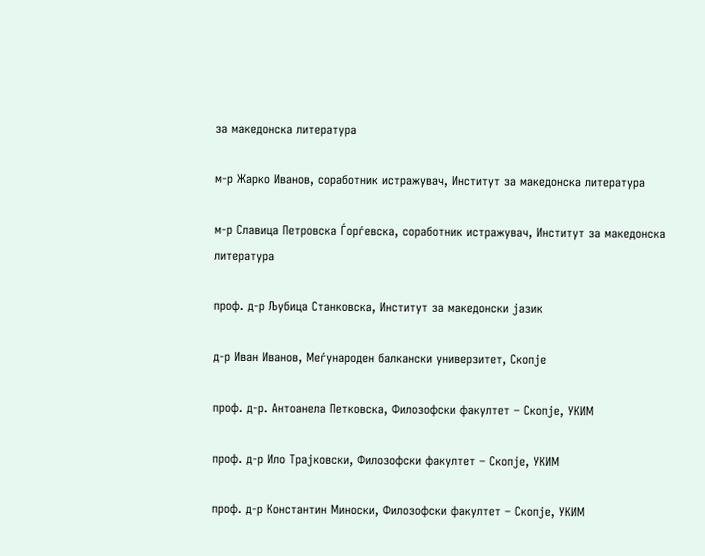за македонска литература

м-р Жарко Иванов, соработник истражувач, Институт за македонска литература

м-р Славица Петровска Ѓорѓевска, соработник истражувач, Институт за македонска литература

проф. д-р Љубица Станковска, Институт за македонски јазик

д-р Иван Иванов, Меѓународен балкански универзитет, Скопје

проф. д-р. Антоанела Петковска, Филозофски факултет – Скопје, УКИМ

проф. д-р Ило Трајковски, Филозофски факултет – Скопје, УКИМ

проф. д-р Константин Миноски, Филозофски факултет – Скопје, УКИМ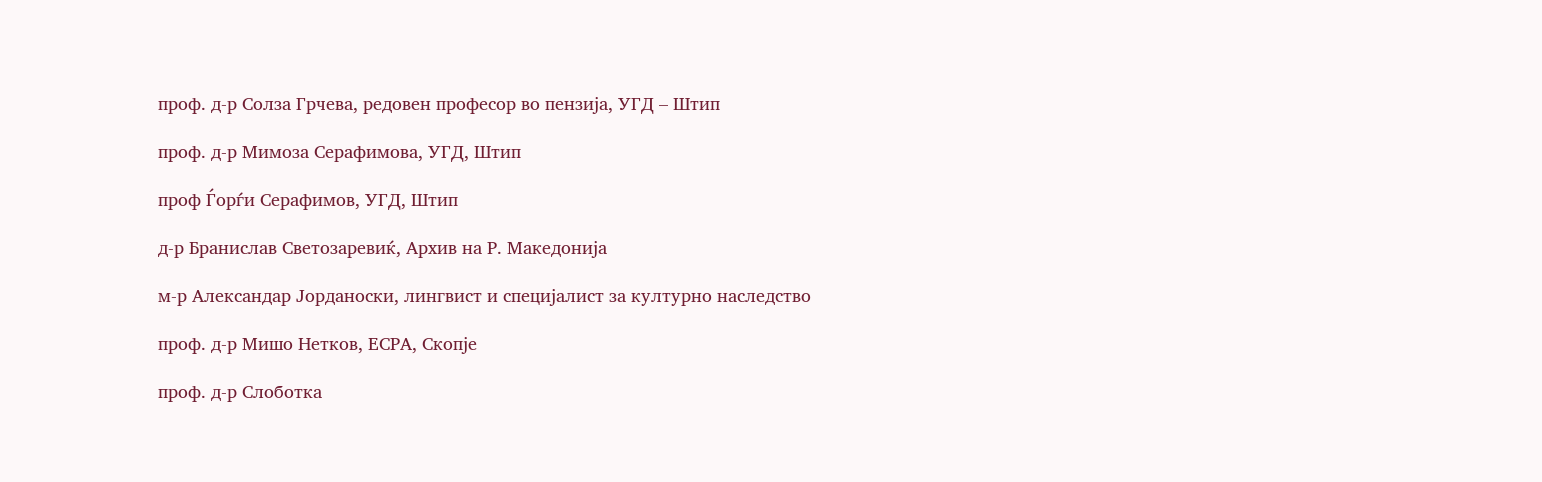проф. д-р Солза Грчева, редовен професор во пензија, УГД – Штип

проф. д-р Мимоза Серафимова, УГД, Штип

проф Ѓорѓи Серафимов, УГД, Штип

д-р Бранислав Светозаревиќ, Архив на Р. Македонија

м-р Александар Јорданоски, лингвист и специјалист за културно наследство

проф. д-р Мишо Нетков, ЕСРА, Скопје

проф. д-р Слоботка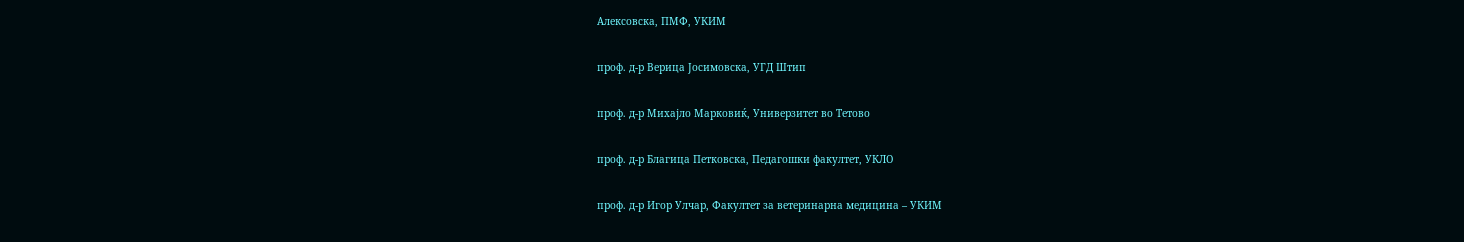Алексовска, ПМФ, УКИМ

проф. д-р Верица Јосимовска, УГД Штип

проф. д-р Михајло Марковиќ, Универзитет во Тетово

проф. д-р Благица Петковска, Педагошки факултет, УКЛО

проф. д-р Игор Улчар, Факултет за ветеринарна медицина – УКИМ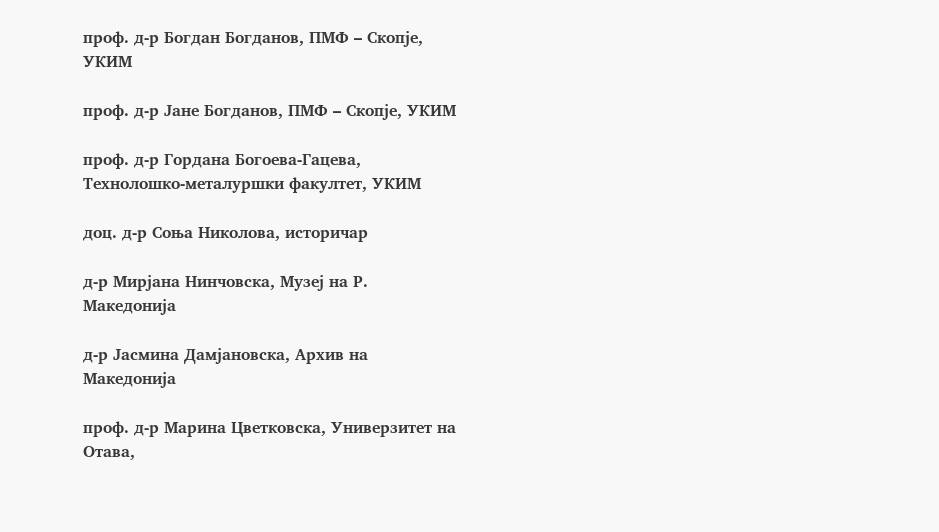проф. д-р Богдан Богданов, ПМФ – Скопје, УКИМ

проф. д-р Јане Богданов, ПМФ – Скопје, УКИМ

проф. д-р Гордана Богоева-Гацева, Технолошко-металуршки факултет, УКИМ

доц. д-р Соња Николова, историчар

д-р Мирјана Нинчовска, Музеј на Р. Македонија

д-р Јасмина Дамјановска, Архив на Македонија

проф. д-р Марина Цветковска, Универзитет на Отава,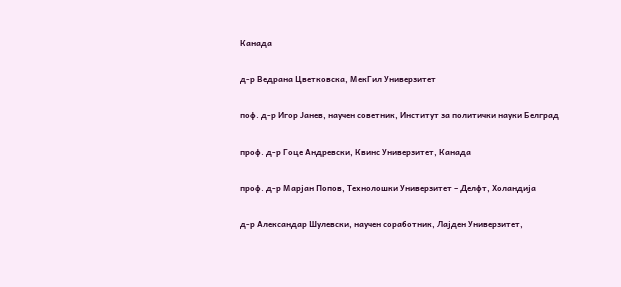Канада

д-р Ведрана Цветковска, МекГил Универзитет

поф. д-р Игор Јанев, научен советник, Институт за политички науки Белград

проф. д-р Гоце Андревски, Квинс Универзитет, Канада

проф. д-р Марјан Попов, Технолошки Универзитет – Делфт, Холандија

д-р Александар Шулевски, научен соработник, Лајден Универзитет,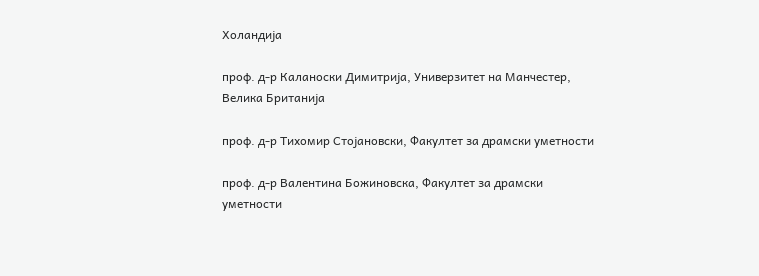Холандија

проф. д-р Каланоски Димитрија, Универзитет на Манчестер, Велика Британија

проф. д-р Тихомир Стојановски, Факултет за драмски уметности

проф. д-р Валентина Божиновска, Факултет за драмски уметности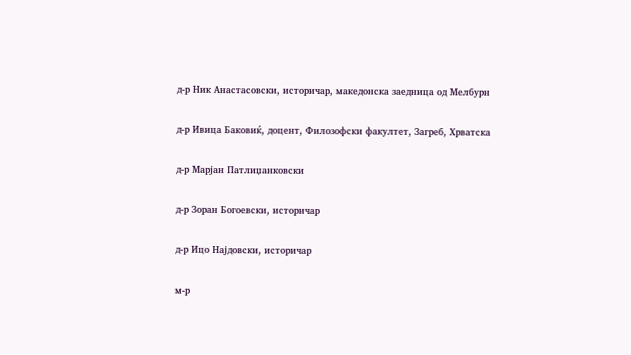д-р Ник Анастасовски, историчар, македонска заедница од Мелбурн

д-р Ивица Баковиќ, доцент, Филозофски факултет, Загреб, Хрватска

д-р Марјан Патлиџанковски

д-р Зоран Богоевски, историчар

д-р Ицо Најдовски, историчар

м-р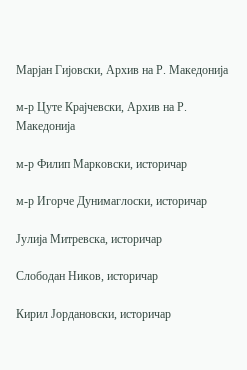Марјан Гијовски, Архив на Р. Македонија

м-р Цуте Крајчевски, Архив на Р. Македонија

м-р Филип Марковски, историчар

м-р Игорче Дунимаглоски, историчар

Јулија Митревска, историчар

Слободан Ников, историчар

Кирил Јордановски, историчар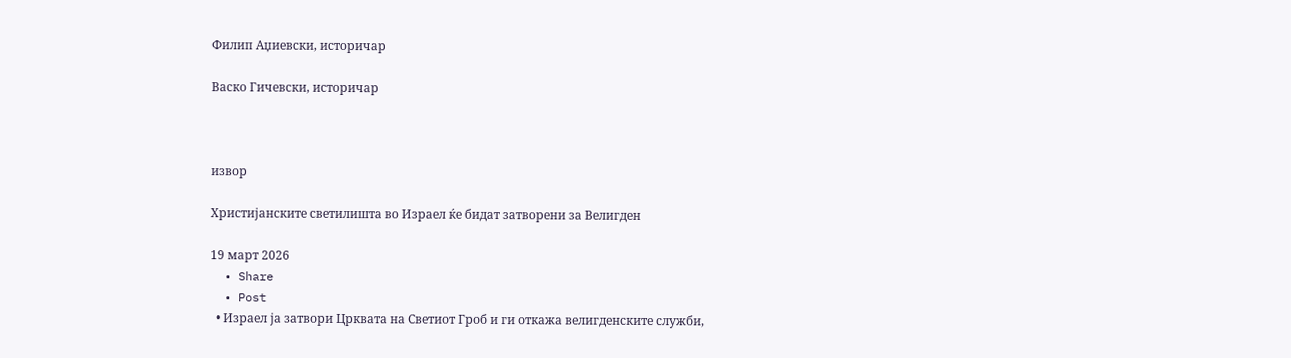Филип Аџиевски, историчар

Васко Гичевски, историчар



извор

Христијанските светилишта во Израел ќе бидат затворени за Велигден

19 март 2026
  • Share
  • Post
  • Израел ја затвори Црквата на Светиот Гроб и ги откажа велигденските служби,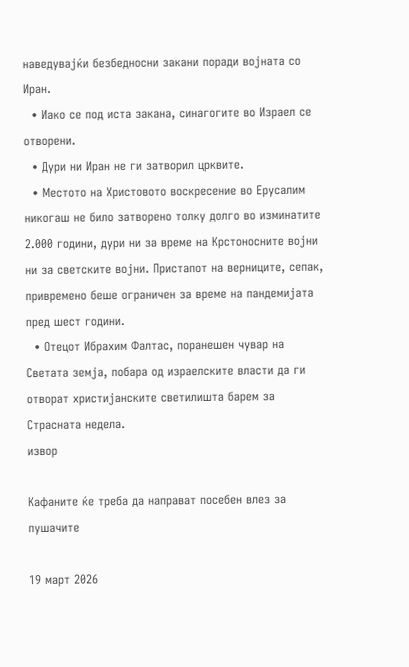наведувајќи безбедносни закани поради војната со Иран.
  • Иако се под иста закана, синагогите во Израел се отворени.
  • Дури ни Иран не ги затворил црквите.
  • Местото на Христовото воскресение во Ерусалим никогаш не било затворено толку долго во изминатите 2.000 години, дури ни за време на Крстоносните војни ни за светските војни. Пристапот на верниците, сепак, привремено беше ограничен за време на пандемијата пред шест години.
  • Отецот Ибрахим Фалтас, поранешен чувар на Светата земја, побара од израелските власти да ги отворат христијанските светилишта барем за Страсната недела.
извор

Кафаните ќе треба да направат посебен влез за пушачите

19 март 2026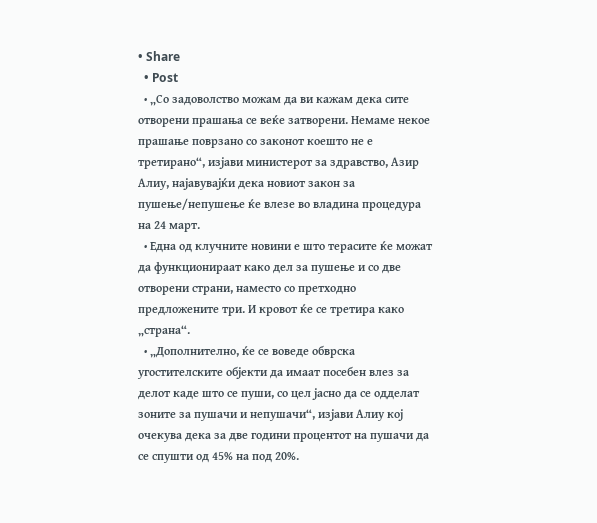• Share
  • Post
  • „Со задоволство можам да ви кажам дека сите отворени прашања се веќе затворени. Немаме некое прашање поврзано со законот коешто не е третирано“, изјави министерот за здравство, Азир Алиу, најавувајќи дека новиот закон за пушење/непушење ќе влезе во владина процедура на 24 март.
  • Една од клучните новини е што терасите ќе можат да функционираат како дел за пушење и со две отворени страни, наместо со претходно предложените три. И кровот ќе се третира како „страна“.
  • „Дополнително, ќе се воведе обврска угостителските објекти да имаат посебен влез за делот каде што се пуши, со цел јасно да се одделат зоните за пушачи и непушачи“, изјави Алиу кој очекува дека за две години процентот на пушачи да се спушти од 45% на под 20%.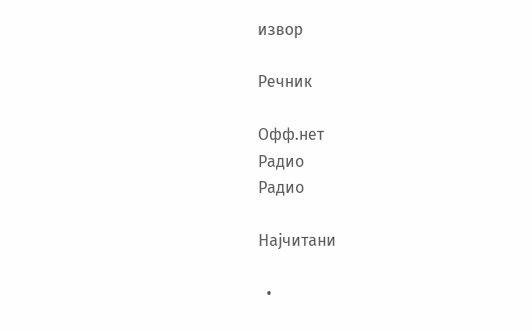извор

Речник

Офф.нет
Радио
Радио

Најчитани

  •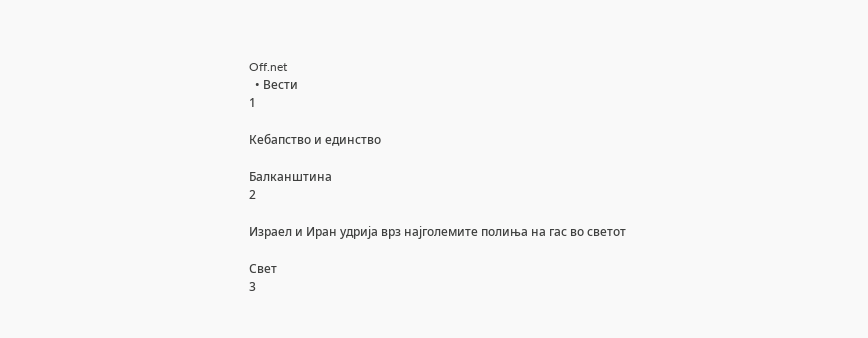Off.net
  • Вести
1

Кебапство и единство

Балканштина
2

Израел и Иран удрија врз најголемите полиња на гас во светот

Свет
3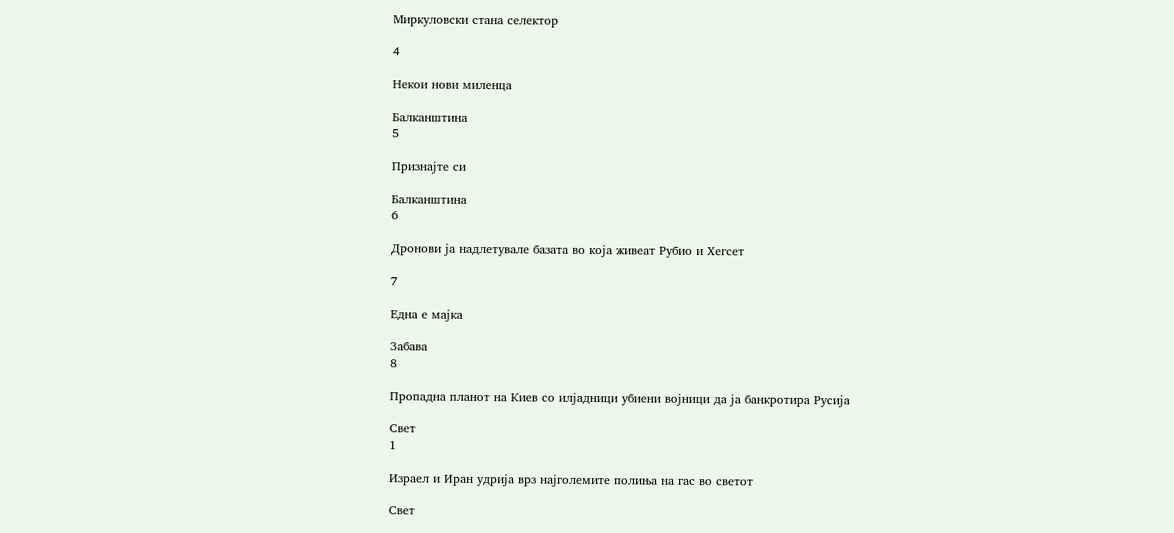Миркуловски стана селектор

4

Некои нови миленца

Балканштина
5

Признајте си

Балканштина
6

Дронови ја надлетувале базата во која живеат Рубио и Хегсет

7

Една е мајка

Забава
8

Пропадна планот на Киев со илјадници убиени војници да ја банкротира Русија

Свет
1

Израел и Иран удрија врз најголемите полиња на гас во светот

Свет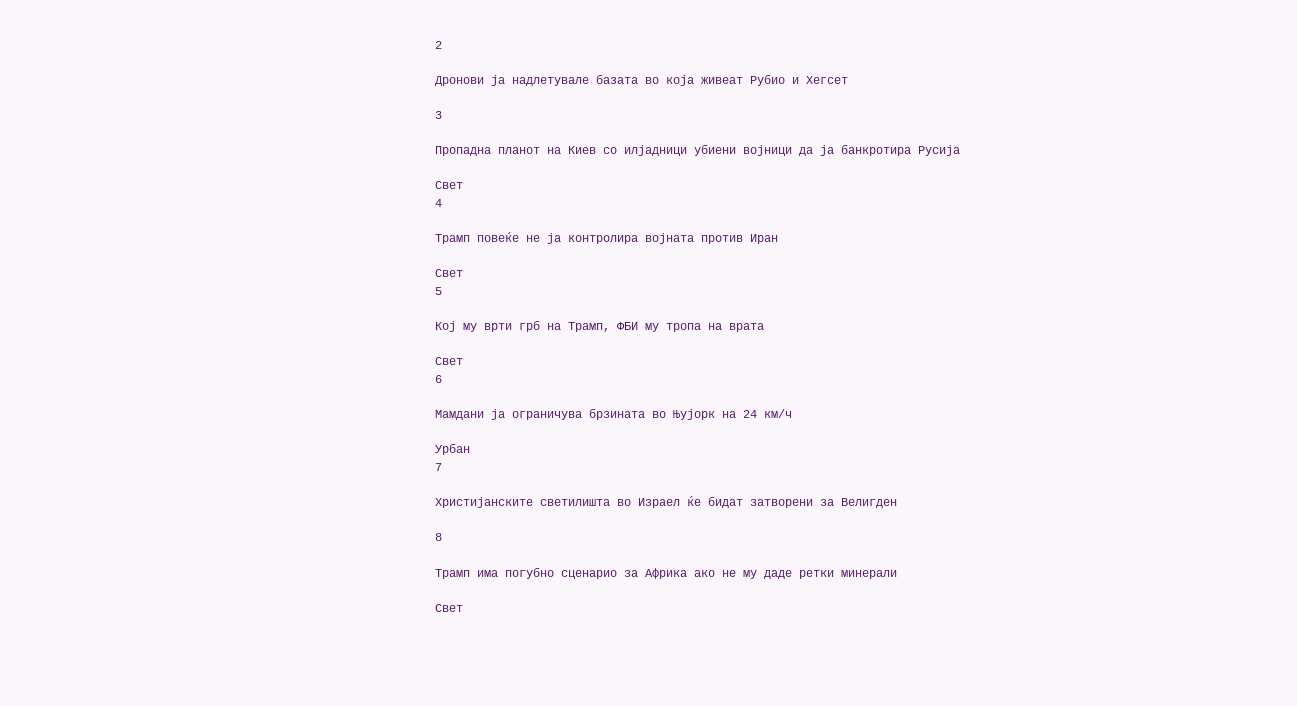2

Дронови ја надлетувале базата во која живеат Рубио и Хегсет

3

Пропадна планот на Киев со илјадници убиени војници да ја банкротира Русија

Свет
4

Трамп повеќе не ја контролира војната против Иран

Свет
5

Кој му врти грб на Трамп, ФБИ му тропа на врата

Свет
6

Мамдани ја ограничува брзината во Њујорк на 24 км/ч

Урбан
7

Христијанските светилишта во Израел ќе бидат затворени за Велигден

8

Трамп има погубно сценарио за Африка ако не му даде ретки минерали

Свет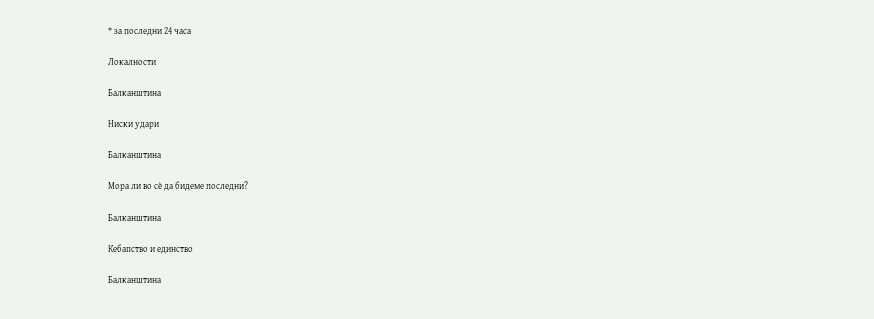* за последни 24 часа

Локалности

Балканштина

Ниски удари

Балканштина

Мора ли во сè да бидеме последни?

Балканштина

Кебапство и единство

Балканштина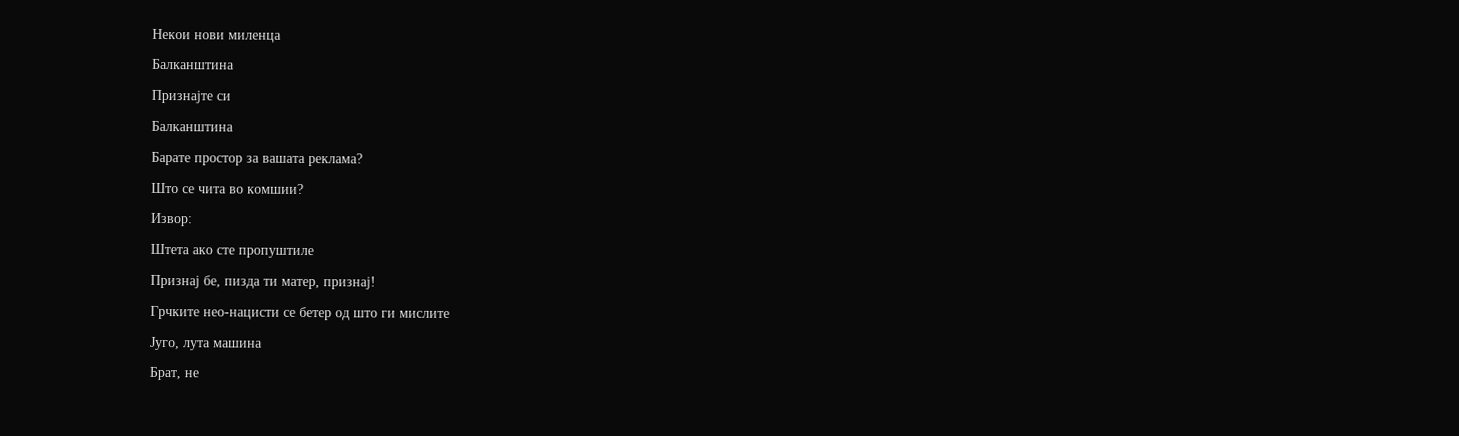Некои нови миленца

Балканштина

Признајте си

Балканштина

Барате простор за вашата реклама?

Што се чита во комшии?

Извор:

Штета ако сте пропуштиле

Признај бе, пизда ти матер, признај!

Грчките нео-нацисти се бетер од што ги мислите

Југо, лута машина

Брат, не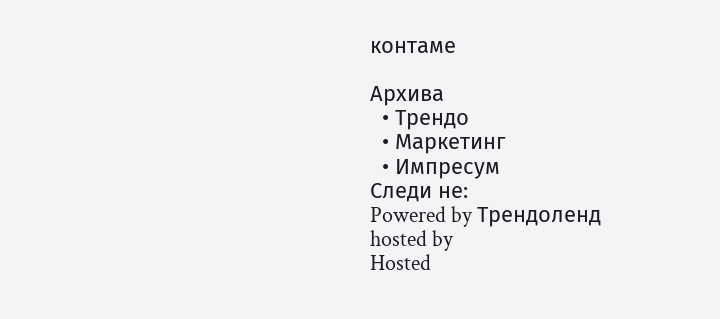контаме

Архива
  • Трендо
  • Маркетинг
  • Импресум
Следи не:
Powered by Трендоленд
hosted by
Hosted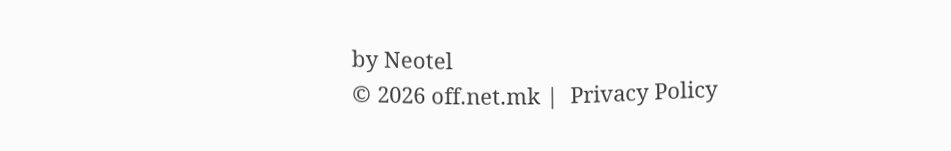by Neotel
© 2026 off.net.mk |  Privacy Policy